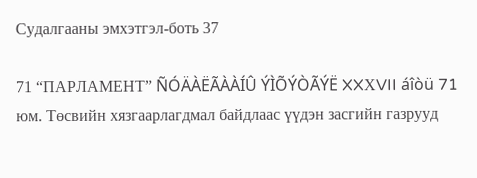Судалгааны эмхэтгэл-боть 37

71 “ПАРЛАМЕНТ” ÑÓÄÀËÃÀÀÍÛ ÝÌÕÝÒÃÝË XXХVII áîòü 71 юм. Төсвийн хязгаарлагдмал байдлаас үүдэн засгийн газрууд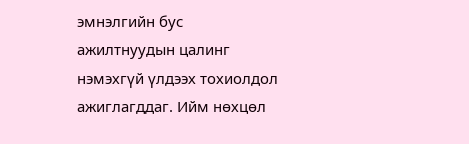эмнэлгийн бус ажилтнуудын цалинг нэмэхгүй үлдээх тохиолдол ажиглагддаг. Ийм нөхцөл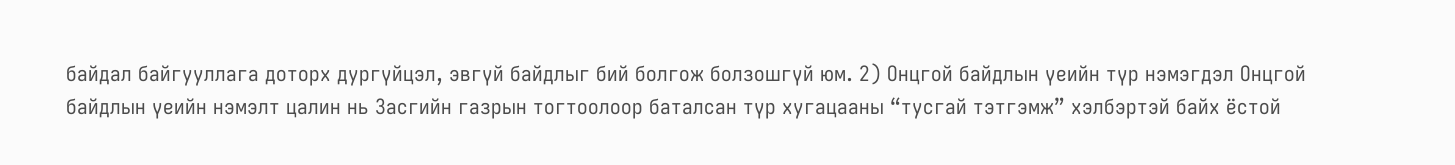байдал байгууллага доторх дургүйцэл, эвгүй байдлыг бий болгож болзошгүй юм. 2) Онцгой байдлын үеийн түр нэмэгдэл Онцгой байдлын үеийн нэмэлт цалин нь Засгийн газрын тогтоолоор баталсан түр хугацааны “тусгай тэтгэмж” хэлбэртэй байх ёстой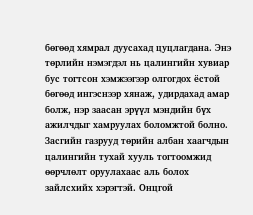бөгөөд хямрал дуусахад цуцлагдана. Энэ төрлийн нэмэгдэл нь цалингийн хувиар бус тогтсон хэмжээгээр олгогдох ёстой бөгөөд ингэснээр хянаж, удирдахад амар болж, нэр заасан эрүүл мэндийн бүх ажилчдыг хамруулах боломжтой болно. Засгийн газрууд төрийн албан хаагчдын цалингийн тухай хууль тогтоомжид өөрчлөлт оруулахаас аль болох зайлсхийх хэрэгтэй. Онцгой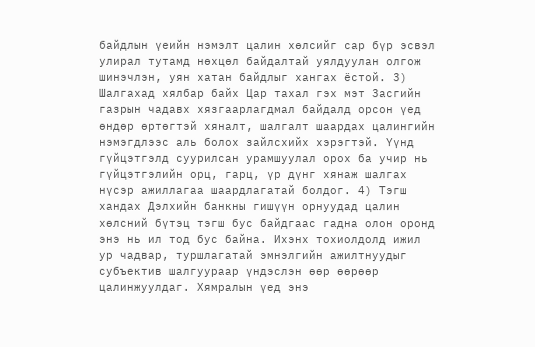байдлын үеийн нэмэлт цалин хөлсийг сар бүр эсвэл улирал тутамд нөхцөл байдалтай уялдуулан олгож шинэчлэн, уян хатан байдлыг хангах ёстой. 3) Шалгахад хялбар байх Цар тахал гэх мэт Засгийн газрын чадавх хязгаарлагдмал байдалд орсон үед өндөр өртөгтэй хяналт, шалгалт шаардах цалингийн нэмэгдлээс аль болох зайлсхийх хэрэгтэй. Үүнд гүйцэтгэлд суурилсан урамшуулал орох ба учир нь гүйцэтгэлийн орц, гарц, үр дүнг хянаж шалгах нүсэр ажиллагаа шаардлагатай болдог. 4) Тэгш хандах Дэлхийн банкны гишүүн орнуудад цалин хөлсний бүтэц тэгш бус байдгаас гадна олон оронд энэ нь ил тод бус байна. Ихэнх тохиолдолд ижил ур чадвар, туршлагатай эмнэлгийн ажилтнуудыг субъектив шалгуураар үндэслэн өөр өөрөөр цалинжуулдаг. Хямралын үед энэ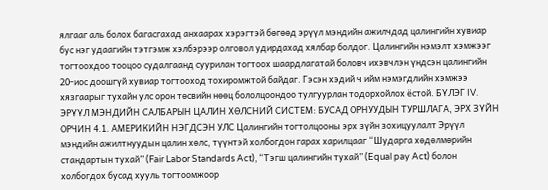ялгааг аль болох багасгахад анхаарах хэрэгтэй бөгөөд эрүүл мэндийн ажилчдад цалингийн хувиар бус нэг удаагийн тэтгэмж хэлбэрээр олговол удирдахад хялбар болдог. Цалингийн нэмэлт хэмжээг тогтоохдоо тооцоо судалгаанд суурилан тогтоох шаардлагатай боловч ихэвчлэн үндсэн цалингийн 20-иос доошгүй хувиар тогтооход тохиромжтой байдаг. Гэсэн хэдий ч ийм нэмэгдлийн хэмжээ хязгаарыг тухайн улс орон төсвийн нөөц бололцоондоо тулгуурлан тодорхойлох ёстой. БҮЛЭГ IV. ЭРҮҮЛ МЭНДИЙН САЛБАРЫН ЦАЛИН ХӨЛСНИЙ СИСТЕМ: БУСАД ОРНУУДЫН ТУРШЛАГА, ЭРХ ЗҮЙН ОРЧИН 4.1. АМЕРИКИЙН НЭГДСЭН УЛС Цалингийн тогтолцооны эрх зүйн зохицуулалт Эрүүл мэндийн ажилтнуудын цалин хөлс, түүнтэй холбогдон гарах харилцааг “Шударга хөдөлмөрийн стандартын тухай” (Fair Labor Standards Act), “Тэгш цалингийн тухай” (Equal pay Act) болон холбогдох бусад хууль тогтоомжоор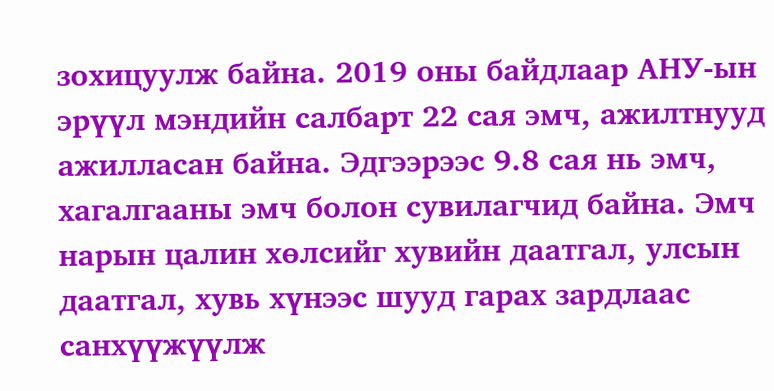зохицуулж байна. 2019 оны байдлаар АНУ-ын эрүүл мэндийн салбарт 22 сая эмч, ажилтнууд ажилласан байна. Эдгээрээс 9.8 сая нь эмч, хагалгааны эмч болон сувилагчид байна. Эмч нарын цалин хөлсийг хувийн даатгал, улсын даатгал, хувь хүнээс шууд гарах зардлаас санхүүжүүлж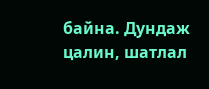байна. Дундаж цалин, шатлал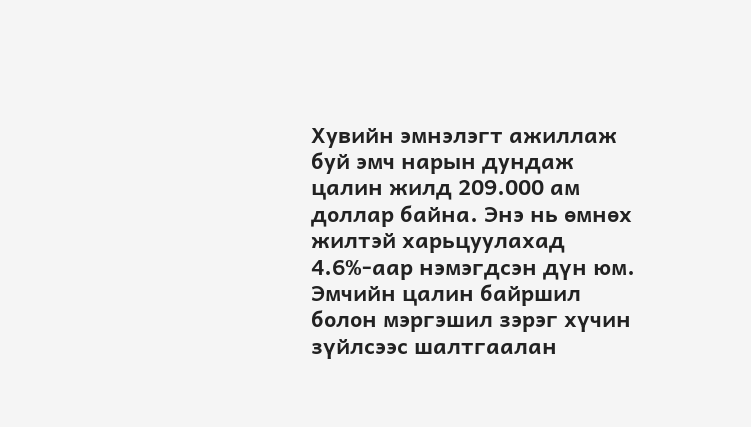Хувийн эмнэлэгт ажиллаж буй эмч нарын дундаж цалин жилд 209.000 ам доллар байна. Энэ нь өмнөх жилтэй харьцуулахад 4.6%-аар нэмэгдсэн дүн юм. Эмчийн цалин байршил болон мэргэшил зэрэг хүчин зүйлсээс шалтгаалан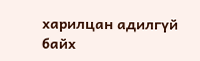харилцан адилгүй байх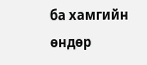ба хамгийн өндөр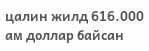цалин жилд 616.000 ам доллар байсан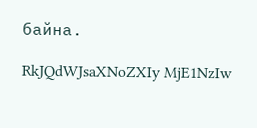байна.

RkJQdWJsaXNoZXIy MjE1NzIw